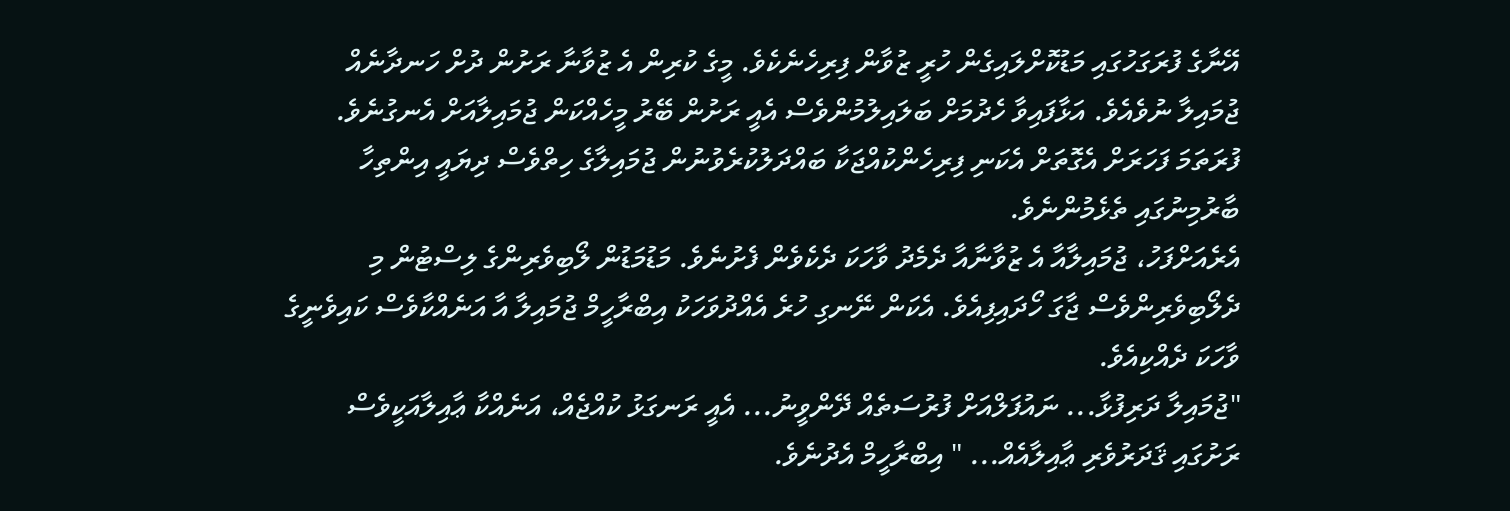އޭނާގެ ފުރަގަހުގައި މަޑުކޮށްލައިގެން ހުރީ ޒުވާން ފިރިހެނެކެވެ. މީގެ ކުރިން އެ ޒުވާނާ ރަށުން ދުށް ހަނދާނެއް ޖުމައިލާ ނުވެއެވެ. އަޅާފައިވާ ހެދުމަށް ބަލައިލުމުންވެސް އެއީ ރަށުން ބޭރު މީހެއްކަން ޖުމައިލާއަށް އެނގުނެވެ. ފުރަތަމަ ފަހަރަށް އެގޮތަށް އެކަނި ފިރިހެންކުއްޖަކާ ބައްދަލުކުރެވުނުން ޖުމައިލާގެ ހިތްވެސް ދިޔައީ އިންތިހާ ބާރުމިނުގައި ތެޅެމުންނެވެ.
އެރެއަށްފަހު، ޖުމައިލާއާ އެ ޒުވާނާއާ ދެމެދު ވާހަކަ ދެކެވެން ފެށުނެވެ. މަޑުމަޑުން ލޯބިވެރިންގެ ލިސްޓުން މި ދެލޯބިވެރިންވެސް ޖާގަ ހޯދައިފިއެވެ. އެކަން ނޭނގި ހުރެ އެއްދުވަހަކު އިބްރާހީމް ޖުމައިލާ އާ އަނެއްކާވެސް ކައިވެނީގެ ވާހަކަ ދެއްކިއެވެ.
"ޖުމައިލާ ދަރިފުޅާ... ނައުފަލްއަށް ފުރުސަތެއް ދޭންވީނު... އެއީ ރަނގަޅު ކުއްޖެއް، އަނެއްކާ ޢާއިލާއަކީވެސް ރަށުގައި ޤަދަރުވެރި ޢާއިލާއެއް... " އިބްރާހީމް އެދުނެވެ.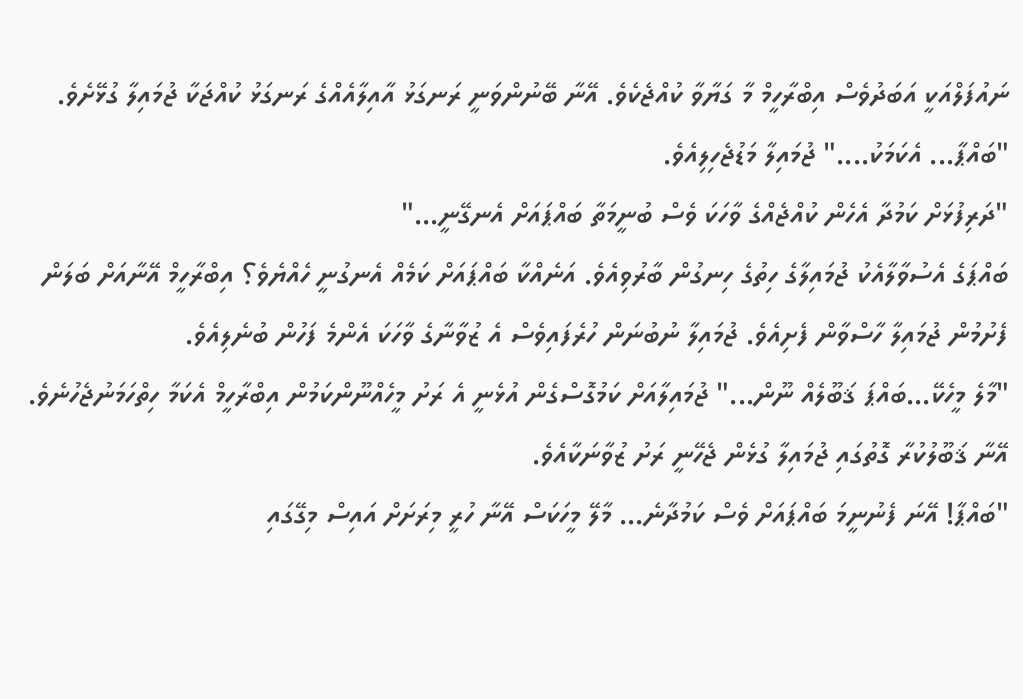ނައުފަލްއަކީ އަބަދުވެސް އިބްރާހީމް މާ ގަޔާވާ ކުއްޖެކެވެ. އޭނާ ބޭނުންވަނީ ރަނގަޅު އާއިލާއެއްގެ ރަނގަޅު ކުއްޖަކާ ޖުމައިލާ ގުޅޭށެވެ.
"ބައްޕާ... އެކަމަކު...." ޖުމައިލާ މަޑުޖެހިލިއެވެ.
"ދަރިފުޅަށް ކަމުދާ އެހެން ކުއްޖެއްގެ ވާހަކަ ވެސް ބުނީމަތާ ބައްޕައަށް އެނގޭނީ..."
ބައްޕަގެ އެސުވާލާއެކު ޖުމައިލާގެ ހިތުގެ ހިނގުން ބާރުވިއެވެ. އަނެއްކާ ބައްޕައަށް ކަމެއް އެނގުނީ ހެއްޔެވެ؟ އިބްރާހީމް އޭނާއަށް ބަލަން ފެށުމުން ޖުމައިލާ ހާސްވާން ފެށިއެވެ. ޖުމައިލާ ނުބުނަން ހުރެފައިވެސް އެ ޒުވާނާގެ ވާހަކަ އެންމެ ފަހުން ބުނެލިއެވެ.
"މާލެ މީހެކޭ...ބައްޕަ ޤަބޫލެއް ނޫން..." ޖުމައިލާއަށް ކަމުގޮސްގެން އުޅެނީ އެ ރަށު މީހެއްނޫންކަމުން އިބްރާހީމް އެކަމާ ހިތްހަމަނުޖެހުނެވެ. އޭނާ ޤަބޫލުކުރާ ގޮތުގައި ޖުމައިލާ ގުޅެން ޖެހޭނީ ރަށު ޒުވާނަކާއެވެ.
"ބައްޕާ! އޭނަ ފެނުނީމަ ބައްޕައަށް ވެސް ކަމުދާނެ... މާލޭ މީހަކަސް އޭނާ ހުރީ މިރަށަށް އައިސް މިގޭގައި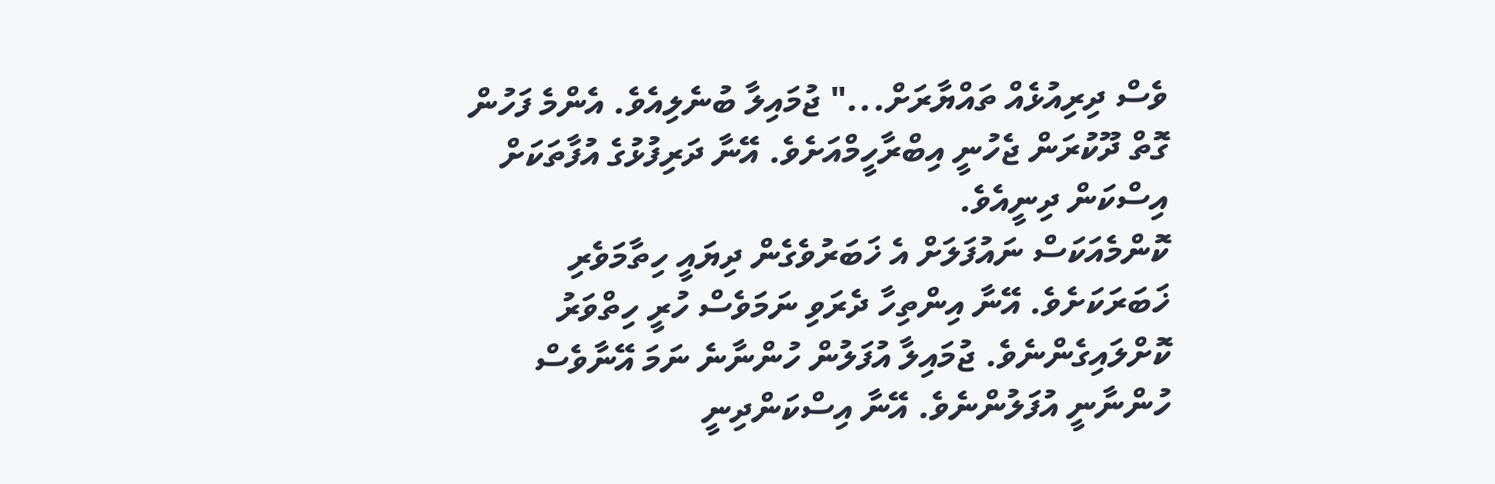ވެސް ދިރިއުޅެއް ތައްޔާރަށް..." ޖުމައިލާ ބުނެލިއެވެ. އެންމެ ފަހުން ގޮތް ދޫކުރަން ޖެހުނީ އިބްރާހީމްއަށެވެ. އޭނާ ދަރިފުޅުގެ އުފާތަކަށް އިސްކަން ދިނީއެވެ.
ކޮންމެއަކަސް ނައުފަލަށް އެ ޚަބަރުވެގެން ދިޔައީ ހިތާމަވެރި ޚަބަރަކަށެވެ. އޭނާ އިންތިހާ ދެރަވި ނަމަވެސް ހުރީ ހިތްވަރު ކޮށްލައިގެންނެވެ. ޖުމައިލާ އުފަލުން ހުންނާނެ ނަމަ އޭނާވެސް ހުންނާނީ އުފަލުންނެވެ. އޭނާ އިސްކަންދިނީ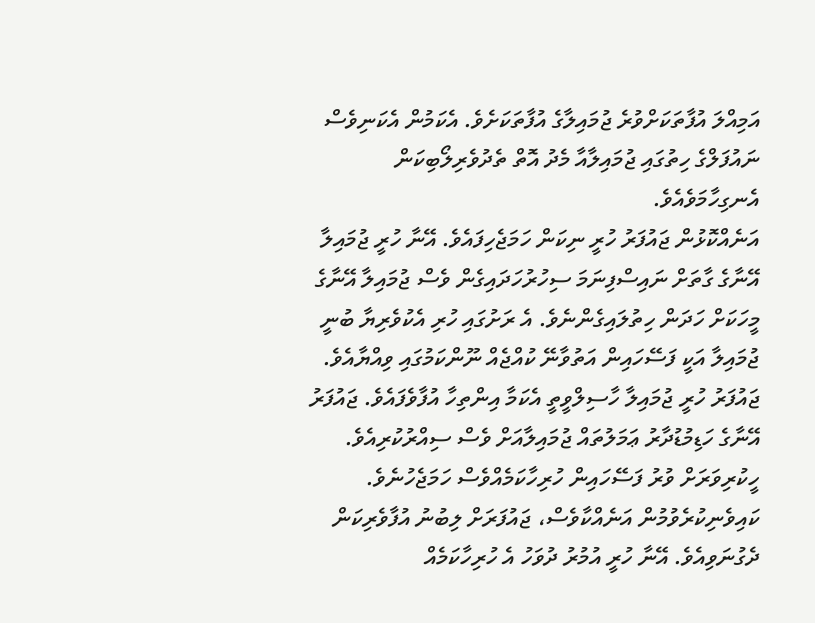އަމިއްލަ އުފާތަކަށްވުރެ ޖުމައިލާގެ އުފާތަކަށެވެ. އެކަމުން އެކަނިވެސް ނައުފަލްގެ ހިތުގައި ޖުމައިލާއާ މެދު އޮތް ތެދުވެރިލޯބިކަން އެނގިހާމަވެއެވެ.
އަނެއްކޮޅުން ޖައުފަރު ހުރީ ނިކަން ހަމަޖެހިފައެވެ. އޭނާ ހުރީ ޖުމައިލާ އޭނާގެ ގާތަށް ނައިސްފިނަމަ ސިހުރުހަދައިގެން ވެސް ޖުމައިލާ އޭނާގެ މީހަކަށް ހަދަން ހިތުލައިގެންނެވެ. އެ ރަށުގައި ހުރި އެކުވެރިޔާ ބުނީ ޖުމައިލާ އަކީ ފަސޭހައިން އަތުވާނޭ ކުއްޖެއް ނޫންކަމުގައި ވިއްޔާއެވެ. ޖައުފަރު ހުރީ ޖުމައިލާ ހާސިލްވީތީ އެކަމާ އިންތިހާ އުފާވެފައެވެ. ޖައުފަރު އޭނާގެ ހަޑިމުޑުދާރު ޢަމަލުތައް ޖުމައިލާއަށް ވެސް ސިއްރުކުރިއެވެ. ހީކުރިވަރަށް ވުރު ފަސޭހައިން ހުރިހާކަމެއްވެސް ހަމަޖެހުނެވެ.
ކައިވެނިކުރެވުމުން އަނެއްކާވެސް، ޖައުފަރަށް ލިބުނު އުފާވެރިކަން ދެގުނަވިއެވެ. އޭނާ ހުރީ އުމުރު ދުވަހު އެ ހުރިހާކަމެއް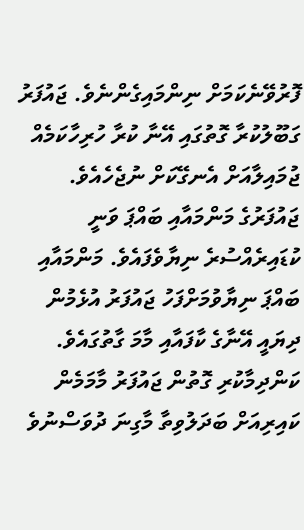ފޮރުވޭނެކަމަށް ނިންމައިގެންނެވެ. ޖައުފަރު ގަބޫލުކުރާ ގޮތުގައި އޭނާ ކުރާ ހުރިހާކަމެއް ޖުމައިލާއަށް އެނގޭކަށް ނުޖެހެއެވެ.
ޖައުފަރުގެ މަންމައާއި ބައްޕަ ވަނީ ކުޑައިރެއްސުރެ ނިޔާވެފައެވެ. މަންމައާއި ބައްޕަ ނިޔާވުމަށްފަހު ޖައުފަރު އުޅެމުން ދިޔައީ އޭނާގެ ކާފައާއި މާމަ ގާތުގައެވެ. ކަންދިމާކުރި ގޮތުން ޖައުފަރު މާމަމެން ކައިރިއަށް ބަދަލުވިތާ މާގިނަ ދުވަސްނުވެ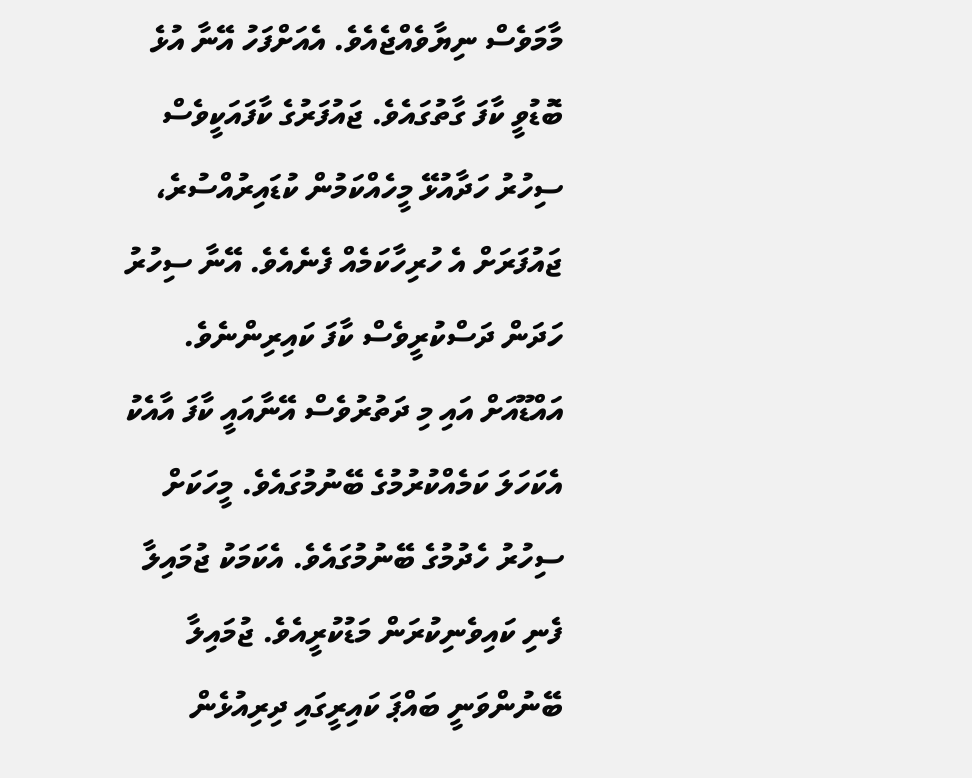މާމަވެސް ނިޔާވެއްޖެއެވެ. އެއަށްފަހު އޭނާ އުޅެ ބޮޑުވީ ކާފަ ގާތުގައެވެ. ޖައުފަރުގެ ކާފައަކީވެސް ސިހުރު ހަދާއުޅޭ މީހެއްކަމުން ކުޑައިރުއްސުރެ، ޖައުފަރަށް އެ ހުރިހާކަމެއް ފެނެއެވެ. އޭނާ ސިހުރު ހަދަން ދަސްކުރީވެސް ކާފަ ކައިރިންނެވެ. އައްޑޫއަށް އައި މި ދަތުރުވެސް އޭނާއައީ ކާފަ އާއެކު އެކަހަލަ ކަމެއްކުރުމުގެ ބޭނުމުގައެވެ. މީހަކަށް ސިހުރު ހެދުމުގެ ބޭނުމުގައެވެ. އެކަމަކު ޖުމައިލާ ފެނި ކައިވެނިކުރަން މަޑުކުރީއެވެ. ޖުމައިލާ ބޭނުންވަނީ ބައްޕަ ކައިރީގައި ދިރިއުޅެން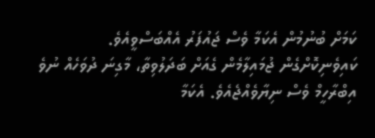ކަމަށް ބުނުމުން އެކަމާ ވެސް ޖައުފަރު އެއްބަސްވީއެވެ.
ކައިވެނިކޮށްގެން ޖުމައިލާމެން ގެއަށް ބަދަލުވިތާ، މާގިނަ ދުވަހެއް ނުވެ އިބްރާހީމް ވެސް ނިޔާވެއްޖެއެވެ. އެކަމާ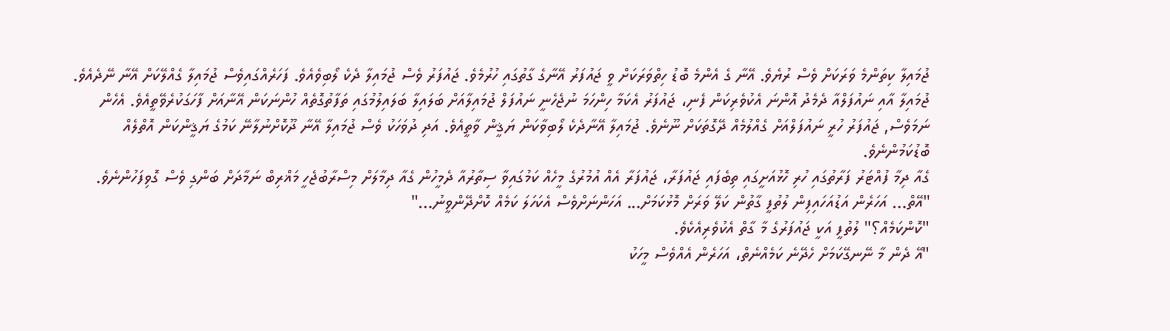ޖުމައިލާ ކިތަންމެ ވަރަކަށް ވެސް ރުޔެވެ. އޭނާ ގެ އެންމެ ބޮޑު ހިތްވަރަކަށް ވީ ޖައުފަރު އޭނާގެ ގާތުގައި ހުރުމެވެ. ޖައުފަރު ވެސް ޖުމައިލާ ދެކެ ލޯބިވެއެވެ. ފަހަރެއްގައިވެސް ޖުމައިލާ ގެއްލޭކަށް އޭނާ ނޭދެއެވެ.
ޖުމައިލާ އާއި ނައުފަލްއާ ދެމެދު އޮންނަ އެކުވެރިކަން ފެނި، ޖައުފަރު އެކަމާ ހިންހަމަ ނުޖެހެނީ ނައުފަލް ޖުމައިލާއަށް ބަލައިލާ ބަލައިލުމުގައި ތަފާތުގޮތެއް ހުންނަކަން އޭނާއަށް ފާހަގަކުރެވޭތީއެވެ. އެހެން ނަމަވެސް, ޖައުފަރު ހުރީ ނައުފަލްއަށް ގެއްލުމެއް ދޭގޮތަކަށް ނޫނެވެ. ޖުމައިލާ އޭނާދެކެ ލޯބިވާކަން ޔަޤީން ވާތީއެވެ. އަދި ދުވަހަކު ވެސް ޖުމައިލާ އޭނާ ދޫކޮށްނުލާނޭ ކަމުގެ ޔަޤީންކަން އޮތްލެއް ބޮޑުކަމުންނެވެ.
ގެއާ ދިމާ ފުއްޓަރު ފަރާތުގައި ހުރި ހޮޅުއަށީގައި ތިބެފައި ޖައުފަރާ، ޖައުފަރާ އެއް އުމުރުގެ މީހެއް ކަމުގައިވާ ސިތާރުއާ ދެމީހުން ގެއާ ދިމާލަށް މިސްރާބުޖެހީ މަޣްރިބް ނަމާދަށް ބަންގި ވެސް ގޮވިފަހުންނެވެ.
"އޭތް... އަހަރެން އަޑުއަހައިފިން ލުތުފީ ގާތުން ކަލޭ ވަރަށް މޮޅުކަމަށް... އަހަންނަށްވެސް އެކަހަލަ ކަމެއް ކޮށްދޭންވީނު..."
"ކޮންކަމެއް؟" ލުތުފީ އަކީ ޖައުފަރުގެ މާ ގާތް އެކުވެރިއެކެވެ.
"އޭ ދެން މާ ނޭނގޭކަމަށް ހެދޭނެ ކަމެއްނެތް، އަހަރެން އެއްވެސް މީހަކު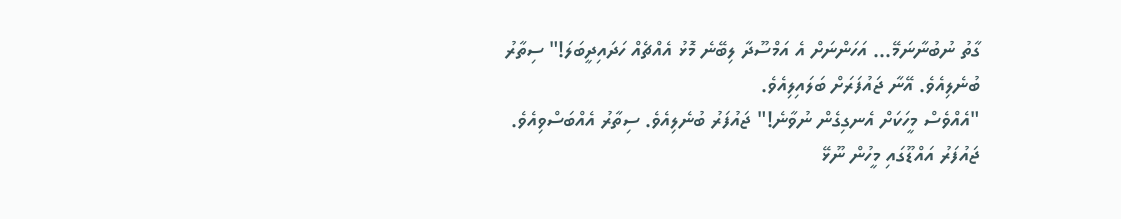ގާތު ނުބުނާނަމޭ... އަހަންނަށް އެ އަމްސޫދާ ލިބޭނެ މޮޅު އެއްޗެއް ހަދައިދީބަލަ!" ސިތާރު ބުނެލިއެވެ. އޭނާ ޖައުފަރަށް ބަލައިލިއެވެ.
"އެއްވެސް މީހަކަށް އެނގިގެން ނުވާނެ!" ޖައުފަރު ބުނެލިއެވެ. ސިތާރު އެއްބަސްވިއެވެ.
ޖައުފަރު އައްޑޫގައި މީހުން ނޫޅޭ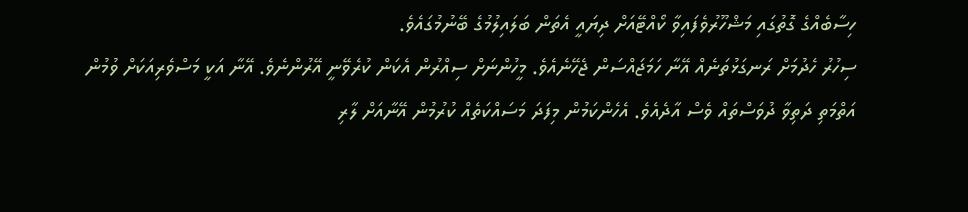ހިސާބެއްގެ ގޮތުގައި މަޝްހޫރުވެފައިވާ ކޯއްޓޭއަށް ދިޔައީ އެތަން ބަލައިލުމުގެ ބޭނުމުގައެވެ.
ސިހުރު ހެދުމަށް ރަނގަޅުތަނެއް އޭނާ ހަމަޖައްސަން ޖެހޭނެއެވެ. މީހުންނަށް ސިއްރުން އެކަން ކުރެވޭނީ އޭރުންނެވެ. އޭނާ އަކީ މަސްވެރިއަކަށް ވުމުން އަތްމަތި ދަތިވާ ދުވަސްތައް ވެސް އާދެއެވެ. އެހެންކަމުން މިފަދަ މަސައްކަތެއް ކުރުމުން އޭނާއަށް ލާރި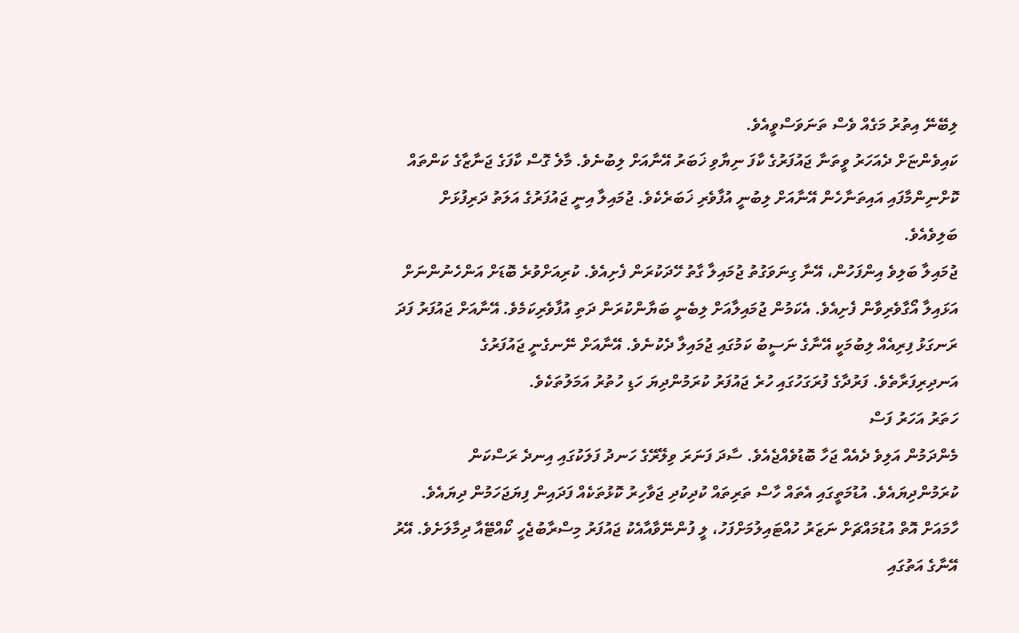ލިބޭނޭ އިތުރު މަގެއް ވެސް ތަނަވަސްވީއެވެ.
ކައިވެންޏަށް ދެއަހަރު ވީތަނާ ޖައުފަރުގެ ކާފަ ނިޔާވި ޚަބަރު އޭނާއަށް ލިބުނެވެ. މާލެ ގޮސް ކާފަގެ ޖަނާޒާގެ ކަންތައް ކޮށްނިންމާފައި އައިތަނާހެން އޭނާއަށް ލިބުނީ އުފާވެރި ޚަބަރެކެވެ. ޖުމައިލާ އިނީ ޖައުފަރުގެ އަލަތު ދަރިފުޅަށް ބަލިވެއެވެ.
ޖުމައިލާ ބަލިވެ އިންފަހުން، އޭނާ ގިނަވަގުތު ޖުމައިލާ ގާތު ހޭދަކުރަން ފެށިއެވެ. ކުރިއަށްވުރެ ބޮޑަށް އަންހެނުންނަށް އަޅައިލާ އޯގާވެރިވާން ފެށިއެވެ. އެކަމުން ޖުމައިލާއަށް ލިބެނީ ބަޔާންކުރަން ދަތި އުފާވެރިކަމެވެ. އޭނާއަށް ޖައުފަރު ފަދަ ރަނގަޅު ފިރިއެއް ލިބުމަކީ އޭނާގެ ނަސީބު ކަމުގައި ޖުމައިލާ ދެކުނެވެ. އޭނާއަށް ނޭނގެނީ ޖައުފަރުގެ އަނދިރިފަރާތެވެ. ފަރުދާގެ ފުރަގަހުގައި ހުރެ ޖައުފަރު ކުރަމުންދިޔަ ހަޑި ހުތުރު އަމަލުތަކެވެ.
ހަތަރު އަހަރު ފަސް
މެންދަމުން އަލިވެ ދެއެއް ޖަހާ ބޮޑުވެއްޖެއެވެ. ސާދަ ފަނަރަ ވިލޭރޭގެ ހަނދު ފަލަކުގައި އިނދެ ރަސްކަން ކުރަމުންދިޔައެވެ. އުޑުމަތީގައި އެތައް ހާސް ތަރިތައް ކުދިކުދި ޖަވާހިރު ކޮޅުތަކެއް ފަދައިން ފިޔަޖަހަމުން ދިޔައެވެ.
ހާމައަށް އޮތް އުޑުމައްޗަށް ނަޒަރު ހުއްޓައިލުމަށްފަހު، ލީ ފުންނޭވާއާއެކު ޖައުފަރު މިސްރާބުޖެހީ ކޯއްޓޭއާ ދިމާލަށެވެ. އޭރު އޭނާގެ އަތުގައި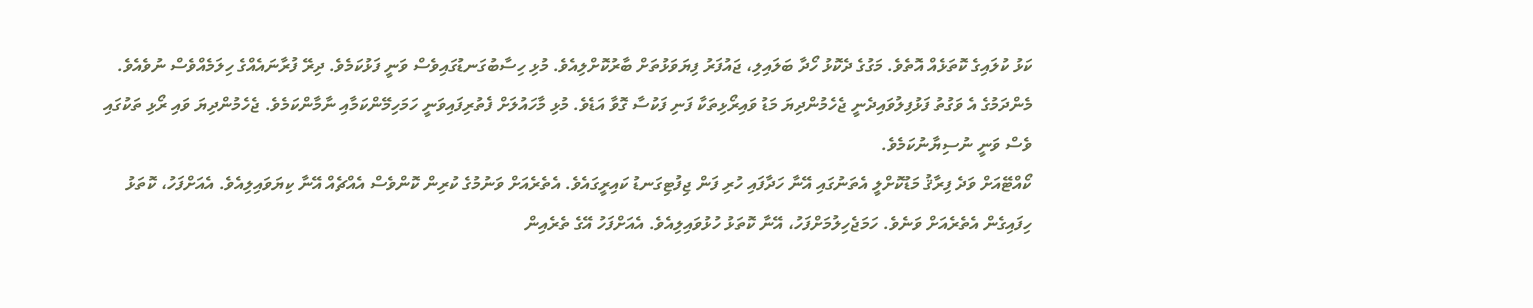ކަޅު ކުލައިގެ ކޮތަޅެއް އޮތެވެ. މަގުގެ ދެކޮޅު ހޯދާ ބަލައިލި، ޖައުފަރު ފިޔަވަޅުތަށް ބާރުކޮށްލިއެވެ. މުޅި ހިސާބުގަނޑުގައިވެސް ވަނީ ފަޅުކަމެވެ. ދިރޭ ފުރާނައެއްގެ ހިލަމެއްވެސް ނުވެއެވެ. މެންދަމުގެ އެ ވަގުތު ފަޅުފިލުވައިދެނީ ޖެހެމުންދިޔަ މަޑު ވައިރޯޅިތަކާ ފަނި ފަކުސާ ގޮވާ އަޑެވެ. މުޅި މާހައުލަށް ފެތުރިފައިވަނީ ހަމަހިމޭންކަމާއި ނާމާންކަމެވެ. ޖެހެމުންދިޔަ ވައި ރޯޅި ތަކުގައި ވެސް ވަނީ ނުސިޔާނުކަމެވެ.
ކޯއްޓޭއަށް ވަދެ ފިރާޤު މަޑުކޮށްލީ އެތަނުގައި އޭނާ ހަދާފައި ހުރި ފަން ޖިފުޓިގަނޑު ކައިރީގައެވެ. އެތެރެއަށް ވަނުމުގެ ކުރިން ކޮންވެސް އެއްޗެއް އޭނާ ކިޔަވައިލިއެވެ. އެއަށްފަހު، ކޮތަޅު ހިފައިގެން އެތެރެއަށް ވަނެވެ. ހަމަޖެހިލުމަށްފަހު، އޭނާ ކޮތަޅު ހުޅުވައިލިއެވެ. އެއަށްފަހު އޭގެ ތެރެއިން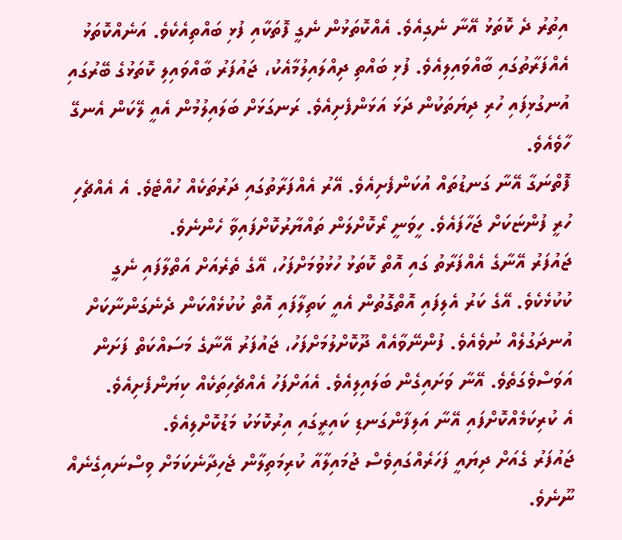އިތުރު ދެ ކޮތަޅު އޭނާ ނެގިއެވެ. އެއްކޮތަޅުން ނެގީ ފޮތަކާއި ފުޅި ބައްތިއެކެވެ. އަނެއްކޮތަޅު އެއްފަރާތުގައި ބާއްވައިލިއެވެ. ފުޅި ބައްތި ދިއްލައިލުމާއެކު، ޖައުފަރު ބާއްވައިލި ކޮތަޅުގެ ބޭރުގައި އުނގުޅިފައި ހުރި ދިޔަތަކުން ދަޅަ އަޅަންފެށިއެވެ. ރަނގަޅަށް ބަލައިލުމުން އެއީ ލޭކަން އެނގޭ ހާވެއެވެ.
ފޮތްނަގާ އޭނާ ގަނޑުތައް އުކަންފެށިއެވެ. އޭރު އެއްފަރާތުގައި ދަރުތަކެއް ހުއްޓެވެ. އެ އެއްޗެހި ހުރީ ފުންޏަކަށް ޖަހާފައެވެ. ހީވަނީ ރޯކޮށްލަން ތައްޔާރުކޮށްފައިވާ ހެންނެވެ.
ޖައުފަރު އޭނާގެ އެއްފަރާތު ގައި އޮތް ކޮތަޅު ހުޅުވުމަށްފަހު، އޭގެ ތެރެއަށް އަތްލާފައި ނެގީ ކުކުޅެކެވެ. އޭގެ ކަރު އެލިފައި އޮތްގޮތުން އެއީ ކަތިލާފައި އޮތް ކުކުޅެއްކަން ދެނެގަންނާކަށް އުނދަގުލެއް ނުވެއެވެ. ފުންނޭވާއެއް ދޫކޮށްލުމަށްފަހު، ޖައުފަރު އޭނާގެ މަސައްކަތް ފަށަން އަވަސްވެގަތެވެ. އޭނާ ވަށައިގެން ބަލައިލިއެވެ. އެއަށްފަހު އެއްޗެހިތަކެއް ކިޔަންފެށިއެވެ.
އެ ކުރިކަމެއްކޮށްފައި އޭނާ އަލިފާންގަނޑި ކައިރީގައި އިރުކޮޅަކު މަޑުކޮށްލިއެވެ.
ޖައުފަރު ގެއަށް ދިޔައީ ފަހަރެއްގައިވެސް ޖުމައިލާއާ ކުރިމަތިލާން ޖެހިދާނެކަމަށް ވިސްނައިގެނެއް ނޫނެވެ.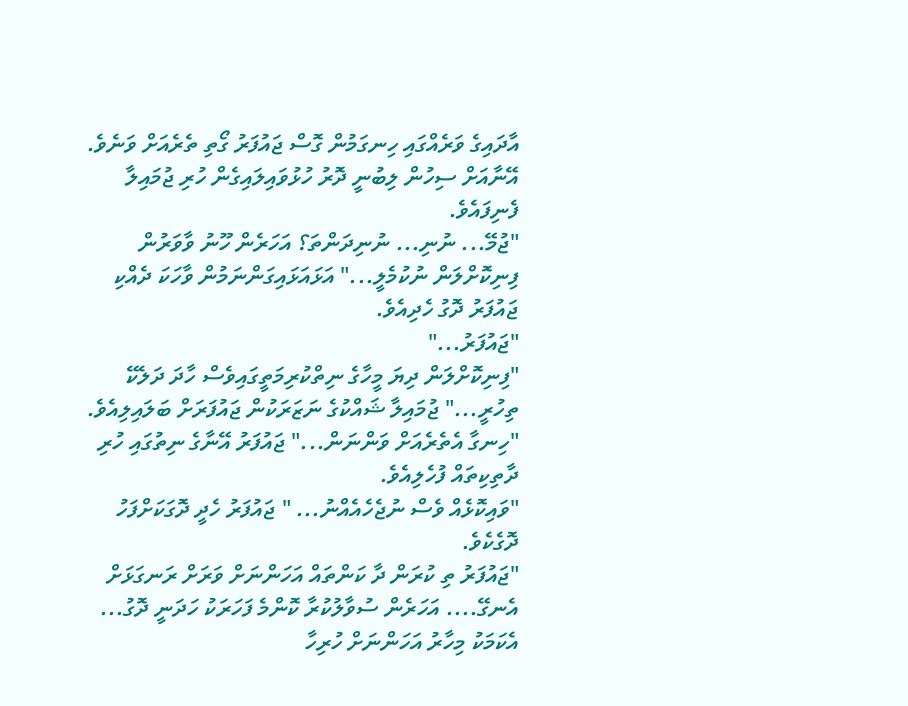އާދައިގެ ވަރެއްގައި ހިނގަމުން ގޮސް ޖައުފަރު ގޯތި ތެރެއަށް ވަނެވެ. އޭނާއަށް ސިހުން ލިބުނީ ދޮރު ހުޅުވައިލައިގެން ހުރި ޖުމައިލާ ފެނިފައެވެ.
"ޖުމޭ... ނުނި... ނުނިދަންތަ؟ އަހަރެން ހޫނު ވާވަރުން ފިނިކޮށްލަން ނުކުމެލީ..." އަޅައަޅައިގަންނަމުން ވާހަކަ ދެއްކި ޖައުފަރު ދޮގު ހެދިއެވެ.
"ޖައުފަރު..."
"ފިނިކޮށްލަން ދިޔަ މީހާގެ ނިތްކުރިމަތީގައިވެސް ހާދަ ދަލެކޭ ތިހުރީ..." ޖުމައިލާ ޝައްކުގެ ނަޒަރަކުން ޖައުފަރަށް ބަލައިލިއެވެ.
"ހިނގާ އެތެރެއަށް ވަންނަން..." ޖައުފަރު އޭނާގެ ނިތުގައި ހުރި ދާތިކިތައް ފުހެލިއެވެ.
"ވައިކޮޅެއް ވެސް ނުޖެހެއެއްނު... " ޖައުފަރު ހެދީ ދޮގަކަށްފަހު ދޮގެކެވެ.
"ޖައުފަރު ތި ކުރަން ދާ ކަންތައް އަހަންނަށް ވަރަށް ރަނގަޅަށް އެނގޭ.... އަހަރެން ސުވާލުކުރާ ކޮންމެ ފަހަރަކު ހަދަނީ ދޮގު... އެކަމަކު މިހާރު އަހަންނަށް ހުރިހާ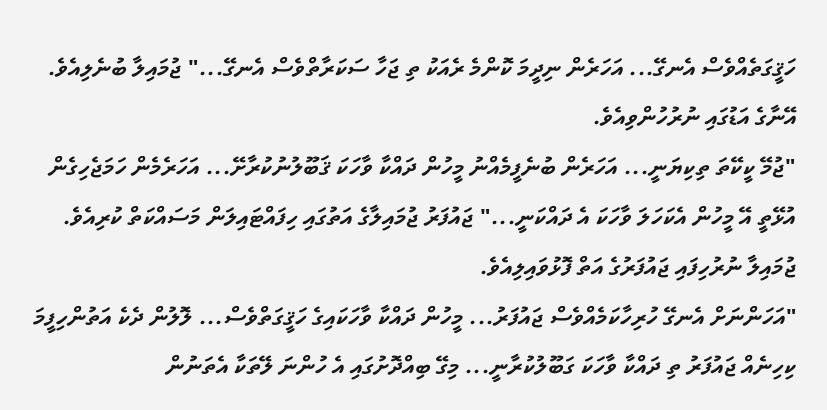ހަޤީގަތެއްވެސް އެނގޭ... އަހަރެން ނިދީމަ ކޮންމެ ރެއަކު ތި ޖަހާ ސަކަރާތްވެސް އެނގޭ..." ޖުމައިލާ ބުނެލިއެވެ. އޭނާގެ އަޑުގައި ނުރުހުންވިއެވެ.
"ޖުމޭ ކީކޭތަ ތިކިޔަނީ... އަހަރެން ބުނެފީމެއްނު މީހުން ދައްކާ ވާހަކަ ޤަބޫލުނުކުރާށޭ... އަހަރެމެން ހަމަޖެހިގެން އުޅޭތީ އޭ މީހުން އެކަހަލަ ވާހަކަ އެ ދައްކަނީ..." ޖައުފަރު ޖުމައިލާގެ އަތުގައި ހިފައްޓައިލަން މަސައްކަތް ކުރިއެވެ. ޖުމައިލާ ނުރުހިފައި ޖައުފަރުގެ އަތް ފޮޅުވައިލިއެވެ.
"އަހަންނަށް އެނގޭ ހުރިހާކަމެއްވެސް ޖައުފަރު... މީހުން ދައްކާ ވާހަކައިގެ ހަޤީގަތްވެސް... ލޮލުން ދެކެ އަތުންހިފީމަ ކިހިނެއް ޖައުފަރު ތި ދައްކާ ވާހަކަ ގަބޫލުކުރާނީ... މިގޭ ބިއްދޮށުގައި އެ ހުންނަ ލޭތަކާ އެތަނުން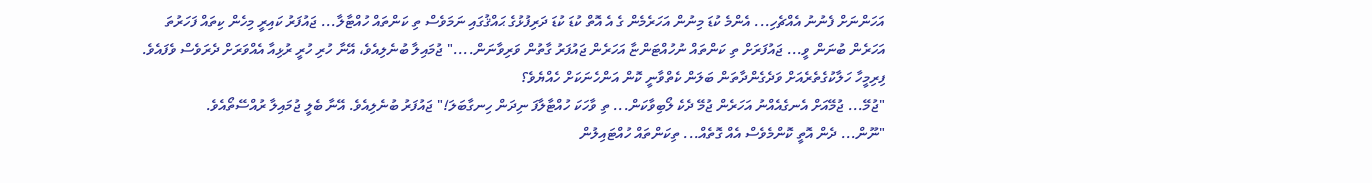އަހަންނަށް ފެނުނު އެއްޗެހި... އެންމެ ކުޑަ މިނުން އަހަރެމެން ގެ އެ އޮތް ކުޑަ ކުޑަ ދަރިފުޅުގެ ޙައްޤުގައި ނަމަވެސް ތި ކަންތައް ހުއްޓާލާ... ޖައުފަރު ކައިރީ މިހެން ކިތައް ފަހަރުތަ އަހަރެން ބުނަން ވީ... ޖައުފަރަށް ތި ކަންތައް ނުހުއްޓަންޏާ އަހަރެން ޖައުފަރު ގާތުން ވަރިވާނަން...." ޖުމައިލާ ބުނެލިއެވެ، އޭނާ ހުރި ހުރީ ރުޅިއާ އެއްވަރަށް ދެރަވެސް ވެފައެވެ. ފިރިމީހާ ހަލާކުގެތެރެއަށް ވަދެގެންދާތަން ބަލަން ކެތްވާނީ ކޮން އަންހެނަކަށް ހެއްޔެވެ؟
"ޖުމޭ... ޖުމޭއަށް އެނގެއެއްނު އަހަރެން ޖުމޭ ދެކެ ލޯބިވާކަން... ތި ވާހަކަ ހުއްޓާލާފަ ނިދަން ހިނގާބަލަ!" ޖައުފަރު ބުނެލިއެވެ. އޭނާ ބެލީ ޖުމައިލާ ރުއްސޭތޯއެވެ.
"ނޫން... ދެން އޮތީ ކޮންމެވެސް އެއް ގޮތެއް... ތިކަންތައް ހުއްޓައިލުން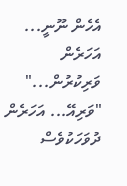އެހެން ނޫނީ... އަހަރެން ވަރިކުރުން..."
"ވަރިއޭ... އަހަރެން ދުވަހަކުވެސް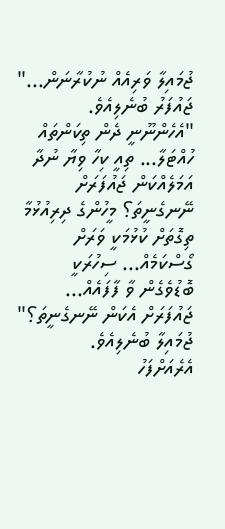ޖުމައިލާ ވަރިއެއް ނުކުރާނަން..." ޖައުފަރު ބުނެލިއެވެ.
"އެހެންނޫނީ ދެން ތިކަންތައް ހުއްޓަލާ... ތިއީ ކިހާ ވިޔާ ނުދާ އަމަލެއްކަން ޖައުފަރަށް ނޭނގެނީތަ؟ މީހުންގެ ދިރިއުޅުމާ ތިގޮތަށް ކުޅުމަކީ ވަރަށް ގޯސްކަމެއް... ސިހުރަކީ ބޮޑުވެގެން ވާ ފާފައެއް... ޖައުފަރަށް އެކަން ނޭނގެނީތަ؟" ޖުމައިލާ ބުނެލިއެވެ.
އެރެއަށްފަހު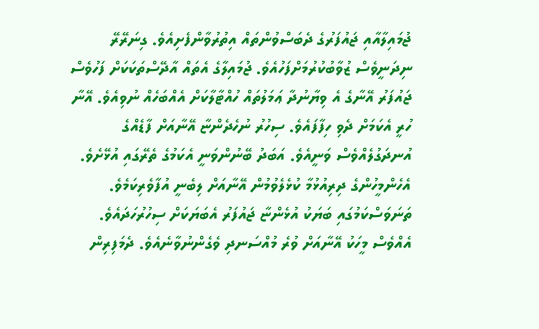ޖުމައިލާއާއި ޖައުފަރުގެ ދެބަސްވުންތައް އިތުރުވާންފެށިއެވެ. ގިނަރޭރޭ ނިދަނީވެސް ޒުވާބުކުރުމަށްފަހުއެވެ. ޖުމައިލާގެ އެތައް އާދޭސްތަކަކަށް ފަހުވެސް ޖައުފަރު އޭނާގެ އެ ވިޔާނުދާ ޢަމަލުތައް ހުއްޓާލާކަށް އެއްބަހެއް ނުވިއެވެ. އޭނާ ހުރީ އެކަމަށް ދެވި ހިފާފައެވެ. ސިހުރު ނުހެދެންޏާ އޭނާއަށް ފާޑެއްގެ އުނދަގުލެއްވެސް ވަނީއެވެ. އަބަދު ބޭނުންވަނީ އެކަމުގެ ތެރޭގައި އުޅޭށެވެ. އެހެންމީހުންގެ ދިރިއުޅުމާ ކުޅެލެވުމުން އޭނާއަށް ލިބެނީ އުފާވެރިކަމެވެ.
ތަނަވަސްކަމުގައި ބަޔަކު އުޅެންޏާ ޖައުފަރު އެބަޔަކަށް ސިހުރުހަދައެވެ. އެއްވެސް މީހަކު އޭނާއަށް ވުރެ މުއްސަނދި ވެގެންނުވާނެއެވެ. ދެމަފިރިން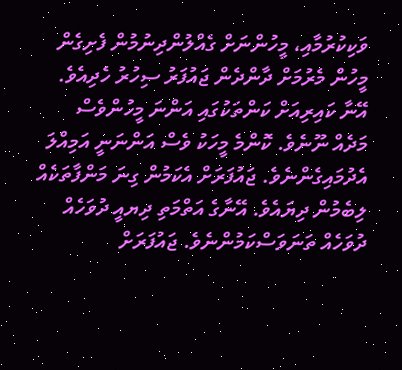ވަކިކުރުމާއި، މީހުންނަށް ގެއްލުންދިނުމުން ފެށިގެން މީހުން މެރުމަށް ދާންދެން ޖައުފަރު ސިހުރު ހެދިއެވެ. އޭނާ ކައިރިއަށް ކަންތަކުގައި އަންނަ މީހުންވެސް މަދެއް ނޫނެވެ. ކޮންމެ މީހަކު ވެސް އަންނަނީ އަމިއްލަ އެދުމައިގެންނެވެ. ޖައުފަރަށް އެކަމުން ގިނަ މަންފާތަކެއް ލިބެމުން ދިޔައެވެ. އޭނާގެ އަތްމަތި ދިޔއީ ދުވަހެއް ދުވަހެއް ތަނަވަސްކަމުންނެވެ. ޖައުފަރަށް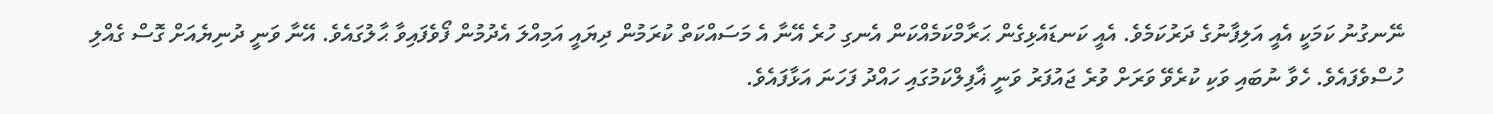ނޭނގުނު ކަމަކީ އެއީ އަލިފާނުގެ ދަރުކަމެވެ. އެއީ ކަނޑައެޅިގެން ޙަރާމްކަމެއްކަން އެނގި ހުރެ އޭނާ އެ މަސައްކަތް ކުރަމުން ދިޔައީ އަމިއްލަ އެދުމުން ފޯވެފައިވާ ޙާލުގައެވެ. އޭނާ ވަނީ ދުނިޔެއަށް ގޮސް ގެއްލި ހުސްވެފައެވެ. ހެވާ ނުބައި ވަކި ކުރެވޭ ވަރަށް ވުރެ ޖައުފަރު ވަނީ ޣާފިލްކަމުގައި ހައްދު ފަހަނަ އަޅާފައެވެ.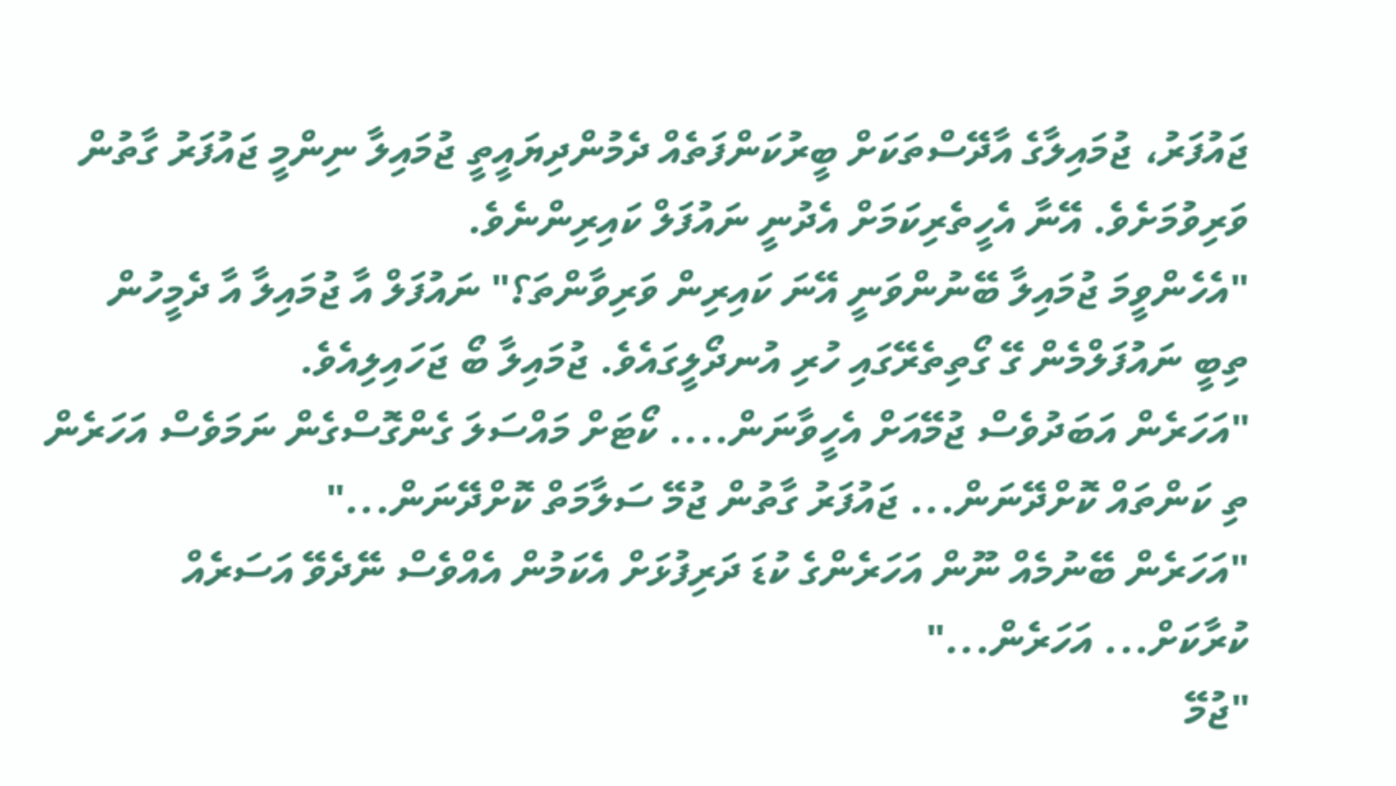ޖައުފަރު، ޖުމައިލާގެ އާދޭސްތަކަށް ބީރުކަންފަތެއް ދެމުންދިޔައީތީ ޖުމައިލާ ނިންމީ ޖައުފަރު ގާތުން ވަރިވުމަށެވެ. އޭނާ އެހީތެރިކަމަށް އެދުނީ ނައުފަލް ކައިރިންނެވެ.
"އެހެންވީމަ ޖުމައިލާ ބޭނުންވަނީ އޭނަ ކައިރިން ވަރިވާންތަ؟" ނައުފަލް އާ ޖުމައިލާ އާ ދެމީހުން ތިބީ ނައުފަލްމެން ގޭ ގޯތިތެރޭގައި ހުރި އުނދޯލީގައެވެ. ޖުމައިލާ ބޯ ޖަހައިލިއެވެ.
"އަހަރެން އަބަދުވެސް ޖުމޭއަށް އެހީވާނަން.... ކޯޓަށް މައްސަލަ ގެންގޮސްގެން ނަމަވެސް އަހަރެން ތި ކަންތައް ކޮށްދޭނަން... ޖައުފަރު ގާތުން ޖުމޭ ސަލާމަތް ކޮށްދޭނަން..."
"އަހަރެން ބޭނުމެއް ނޫން އަހަރެންގެ ކުޑަ ދަރިފުޅަށް އެކަމުން އެއްވެސް ނޭދެވޭ އަސަރެއް ކުރާކަށް... އަހަރެން..."
"ޖުމޭ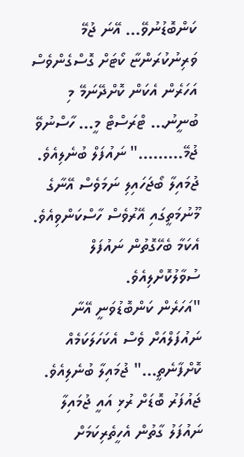ކަންބޮޑުނުވޭ... އޭނަ ޖުމޭ ވަރިނުކުރަންޏާ ކޯޓަށް ގޮސްގެންވެސް އަހަރެން އެކަން ކޮށްދޭނަމޭ މި ބުނީނު... ޓްރަސްޓް މީ... ހާސްނުވޭ ޖުމޭ........." ނައުފަލް ބުނެލިއެވެ. ޖުމައިލާ ބޯޖަހައިލި ނަމަވެސް އޭނާގެ މޫނުމަތީގައި އޭރުވެސް ހާސްކަންވިއެވެ. އެކަމާ ބެހޭގޮތުން ނައުފަލް ސުވާލުކޮށްލިއެވެ.
"އަހަރެން ކަންބޮޑުވަނީ އޭނާ ނައުފަލްއަށް ވެސް އެކަހަލަކަމެއް ކޮށްފާނެތީ..." ޖުމައިލާ ބުނެލިއެވެ.
ޖައުފަރު ބޮޑަށް ރުޅި އައީ ޖުމައިލާ ނައުފަލު ގާތުން އެހީތެރިކަމަށް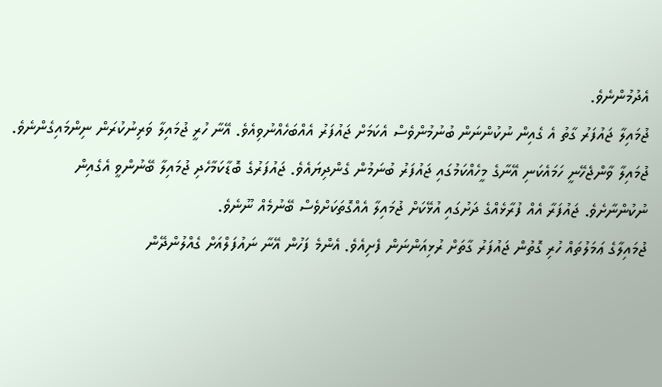އެދުމުންނެވެ.
ޖުމައިލާ ޖައުފަރު ގާތު އެ ގެއިން ނުކުންނަން ބުނުމުންވެސް އެކަމަށް ޖައުފަރު އެއްބަހެއްނުވިއެވެ. އޭނާ ހުރީ ޖުމައިލާ ވަރިނުކުރަން ނިންމައިގެންނެވެ. ޖުމައިލާ ވާންޖެހޭނީ ހަމައެކަނި އޭނާގެ މީހެއްކަމުގައި ޖައުފަރު ބުނަމުން ގެންދިޔައެވެ. ޖައުފަރުގެ ބޮޑާކަމާހެދި ޖުމައިލާ ބޭނުންވީ އެގެއިން ނުކުންނާށެވެ. ޖައުފަރާ އެއް ފުރާޅެއްގެ ދަށުގައި އުޅޭކަށް ޖުމައިލާ އެއްގޮތަކަށްވެސް ބޭނުމެއް ނޫނެވެ.
ޖުމައިލާގެ ޢަމަލުތައް ހުރި ގޮތުން ޖައުފަރު ގާތަށް ރުޅިއަންނަން ފެށިއެވެ. އެންމެ ފަހުން އޭނާ ނައުފަލްއަށް ގެއްލުންދޭން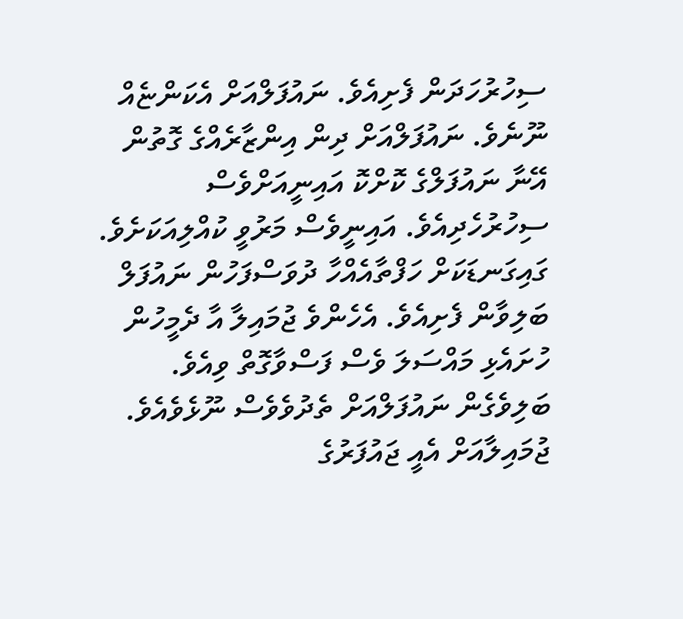ސިހުރުހަދަން ފެށިއެވެ. ނައުފަލްއަށް އެކަންޏެއް ނޫނެވެ. ނައުފަލްއަށް ދިން އިންޒާރެއްގެ ގޮތުން އޭނާ ނައުފަލްގެ ކޮށްކޮ އައިނީއަށްވެސް ސިހުރުހެދިއެވެ. އައިނީވެސް މަރުވީ ކުއްލިއަކަށެވެ. ގައިގަނޑަކަށް ހަފްތާއެއްހާ ދުވަސްފަހުން ނައުފަލް ބަލިވާން ފެށިއެވެ. އެހެންވެ ޖުމައިލާ އާ ދެމީހުން ހުށައެޅި މައްސަލަ ވެސް ފަސްވާގޮތް ވިއެވެ. ބަލިވެގެން ނައުފަލްއަށް ތެދުވެވެސް ނޫޅެވެއެވެ. ޖުމައިލާއަށް އެއީ ޖައުފަރުގެ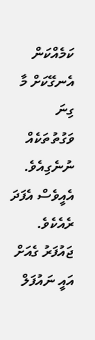ކަމެއްކަން އެނގޭކަށް މާ ގިނަ ވަގުތުތަކެއް ނުނެގިއެވެ.
އެއީވެސް އެފަދަ ރެއެކެވެ. ޖައުފަރު ގެއަށް އައީ ނައުފަލް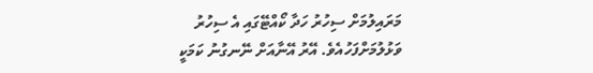މަރައިލުމަށް ސިހުރު ހަދާ ކޯއްޓޭގައި އެ ސިހުރު ވަޅުލުމަށްފަހުއެވެ. އޭރު އޭނާއަށް ނޭނގުނު ކަމަކީ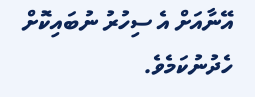އޭނާއަށް އެ ސިހުރު ނުބައިކޮށް ހެދުނުކަމެވެ.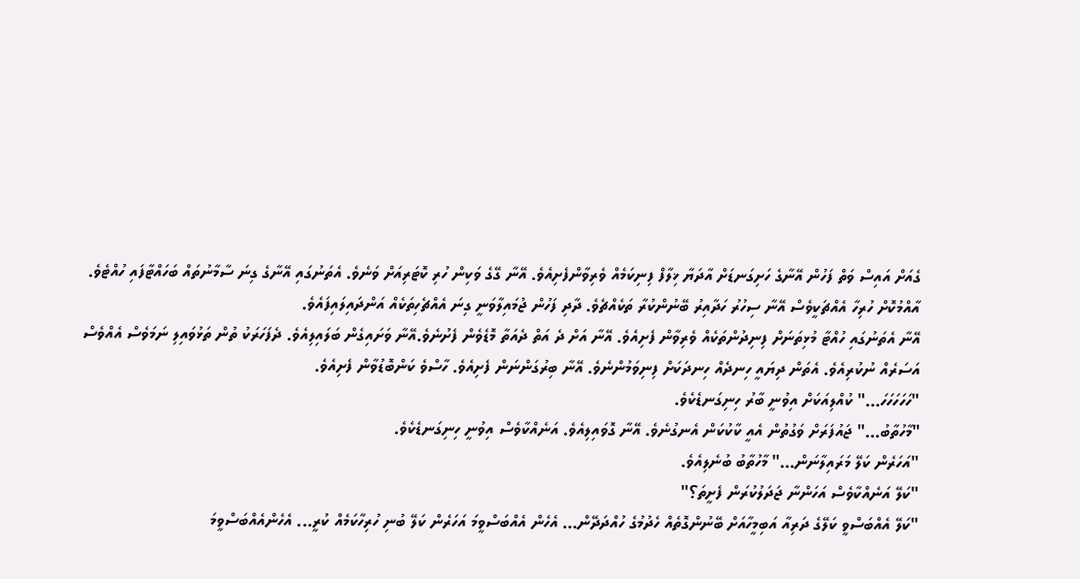ގެއަށް އައިސް ވަތް ފަހުން އޭނާގެ ހަށިގަނޑަށް އާދަޔާ ޚިލާފް ފިނިކަމެއް ވެރިވާންފެށިއެވެ. އޭނާ ގޭގެ ވަކިން ހުރި ކޮޓަރިއަށް ވަނެވެ. އެތަނުގައި އޭނާގެ ގިނަ ސާމާނުތައް ބަހައްޓާފައި ހުއްޓެވެ. އާއްމުކޮށް ހުރިހާ އެއްޗަކީވެސް އޭނާ ސިހުރު ހަދާއިރު ބޭނުންކުރާ ތަކެއްޗެވެ. ދާދި ފަހުން ޖުމައިލާވަނީ ގިނަ އެއްޗެހިތަކެއް އަންދައިލައިފައެވެ.
އޭނާ އެތަނުގައި ހުއްޓާ މުޅިތަނަށް ފިނިދުންތަކެއް ވެރިވާން ފެށިއެވެ. އޭނާ އަށް ދެ އަތް ދެއަތާ މޮޑެވެން ފެށުނެވެ.އޭނާ ވަށައިގެން ބަލައިލިއެވެ. ދެފަހަރަކު ތުން ތަޅުވައިލި ނަމަވެސް އެއްވެސް އަސަރެއް ނުކުރިއެވެ. އެތަން ދިޔައީ ހިނދެއް ހިނދަކަށް ފިނިވަމުންނެވެ. އޭނާ ބިރުގަންނަން ފެށިއެވެ. ހާސްވެ ކަންބޮޑުވާން ފެށިއެވެ.
"ހަހަހަހަހަ..." ކުއްލިއަކަށް އިވުނީ ބާރު ހިނިގަނޑެކެވެ.
"މާހުތާބު..." ޖައުފަރަށް ވަގުތުން އެއީ ކާކުކަން އެނގުނެވެ. އޭނާ ގޮވައިލިއެވެ. އަނެއްކާވެސް އިވުނީ ހިނިގަނޑެކެވެ.
"އަހަރެން ކަލޭ މަރައިލާނަން..." މާހުތާބު ބުނެލިއެވެ.
"ކަލޭ އަނެއްކާވެސް އަހަންނާ ޖަދަލުކުރަން ފެށީތަ؟"
"ކަލޭ އެއްބަސްވީ ކަލޭގެ ދަރިއާ އަބިމީހާއަށް ބޭނުންގޮތެއް ހެދުމުގެ ހުއްދަދޭން... އެހެން އެއްބަސްވީމަ އަހަރެން ކަލޭ ބުނި ހުރިހާކަމެއް ކުރީ... އެހެންއެއްބަސްވީމަ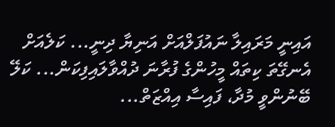އައިނީ މަރައިލާ ނައުފަލްއަށް އަނިޔާ ދިނީ... ކަލެއަށް އެނގޭތަ ކިތައް މީހުންގެ ފުރާނަ ދުއްވާލައިފިކަން... ކަލޭ ބޭނުންވީ މުދާ، ފައިސާ އިއްޒަތް...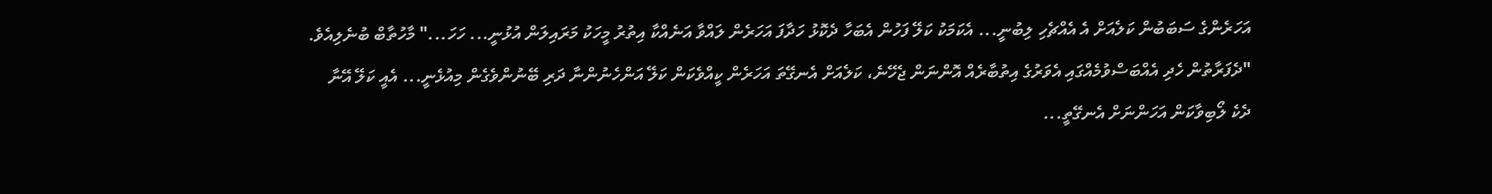އަހަރެންގެ ސަބަބުން ކަލެއަށް އެ އެއްޗެހި ލިބުނީ... އެކަމަކު ކަލޭ ފަހުން އެބަހާ ދެކޮޅު ހަދާފަ އަހަރެން ލައްވާ އަނެއްކާ އިތުރު މީހަކު މަރައިލަން އުޅުނީ... ހަހަ..." މާހުތާބް ބުނެލިއެވެ.
"ދެފަރާތުން ހެދި އެއްބަސްވުމެއްގައި އެވަރުގެ އިތުބާރެއް އޮންނަން ޖެހޭނެ، ކަލެއަށް އެނގޭތަ އަހަރެން ކީއްވެކަން ކަލޭ އަންހެނުންނާ ދަރި ބޭނުންވެގެން މިއުޅެނީ... އެއީ ކަލޭ އޭނާ ދެކެ ލޯބިވާކަން އަހަންނަށް އެނގޭތީ...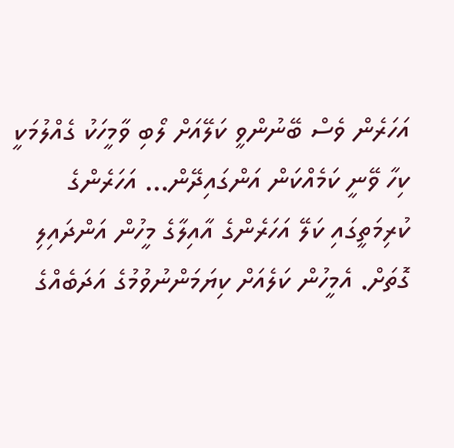އަހަރެން ވެސް ބޭނުންވީ ކަލޭއަށް ލޯބި ވާމީހަކު ގެއްލުމަކީ ކިހާ ވޭނީ ކަމެއްކަން އަންގައިދޭން... އަހަރެންގެ ކުރިމަތީގައި ކަލޭ އަހަރެންގެ އާއިލާގެ މީހުން އަންދައިލި ގޮތަށް. އެމީހުން ކަލެއަށް ކިޔަމަންނުވުމުގެ އަދަބެއްގެ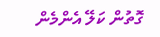ގޮތުން ކަލޭ އެންމެން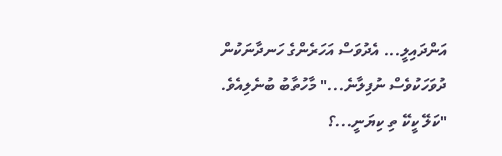އަންދައިލީ... އެދުވަސް އަހަރެންގެ ހަނދާނަކުން ދުވަހަކުވެސް ނުފިލާނެ..." މާހުތާބު ބުނެލިއެވެ.
"ކަލޭ ކީކޭ ތި ކިޔަނީ...؟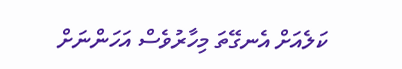ކަލެއަށް އެނގޭތަ މިހާރުވެސް އަހަންނަށް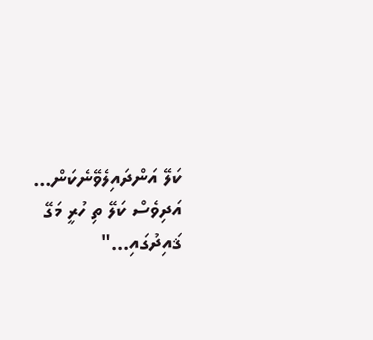ކަލޭ އަންދައިލެވޭނެކަން... އަދިވެސް ކަލޭ ތި ހުރީ މަގޭ ޤައިދުގައި..."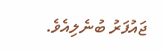ޖައުފަރު ބުނެލިއެވެ.